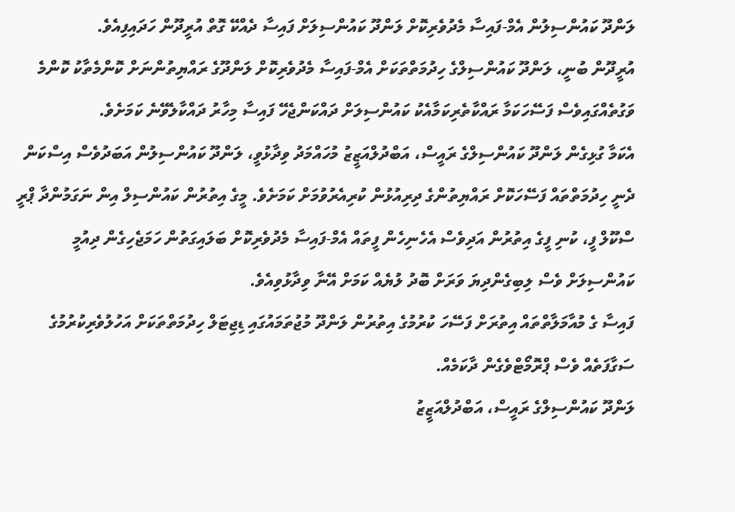ލަންދޫ ކައުންސިލުން އެމް-ފައިސާ މެދުވެރިކޮށް ލަންދޫ ކައުންސިލަށް ފައިސާ ދެއްކޭ ގޮތް އުރީދޫން ހަދައިފިއެވެ.
އުރީދޫން ބުނީ، ލަންދޫ ކައުންސިލްގެ ހިދުމަތްތަކަށް އެމް-ފައިސާ މެދުވެރިކޮށް ލަންދޫގެ ރައްޔިތުންނަށް ކޮންމެތާކު ކޮންމެ ވަގުތެއްގައިވެސް ފަސޭހަކަމާ ރައްކާތެރިކަމާއެކު ކައުންސިލަށް ދައްކަންޖެހޭ ފައިސާ މިހާރު ދައްކާލެވޭނެ ކަމަށެވެ.
އެކަމާ ގުޅިގެން ލަންދޫ ކައުންސިލްގެ ރައީސް، އަބްދުލްއަޒީޒު މުހައްމަދު ވިދާޅުވީ، ލަންދޫ ކައުންސިލުން އަބަދުވެސް އިސްކަން ދެނީ ހިދުމަތްތައް ފަސޭހަކޮށް ރައްޔިތުންގެ ދިރިއުޅުން ކުރިއެރުވުމަށް ކަމަށެވެ. މީގެ އިތުރުން ކައުންސިލް އިން ނަގަމުންދާ ޕްރީ ސްކޫލް ފީ، ކުނި ފީގެ އިތުރުން އަދިވެސް އެހެނިހެން ފީތައް އެމް-ފައިސާ މެދުވެރިކޮށް ބަލައިގަތުން ހަމަޖެހިގެން ދިއުމީ ކައުންސިލަށް ވެސް ލިބިގެންދިޔަ ވަރަށް ބޮދު ލުޔެއް ކަމަށް އޭނާ ވިދާޅުވިއެވެ.
ފައިސާ ގެ މުއާމަލާތްތައް އިތުރަށް ފަސޭހަ ކުރުމުގެ އިތުރުން ލަންދޫ މުޖުތަމައުގައި ޑިޖިޓަލް ހިދުމަތްތަކަށް އަހުލުވެރިކުރުމުގެ ސަގާފަތެއް ވެސް ޕްރޮމޯޓްވެގެން ދާކަމެއް.
ލަންދޫ ކައުންސިލްގެ ރައީސް، އަބްދުލްއަޒީޒު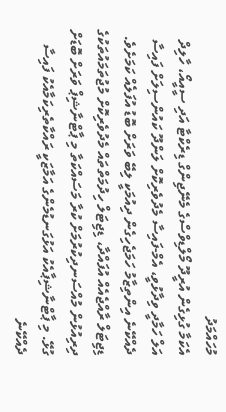މުހައްމަދު
އެކަމާ ގުޅިގެން އުރީދޫ މޯލްޑިވްސްގެ މެނޭޖިންގް ޑިރެކްޓާ އަދި ސީއީއޯ، ހާލިދް އަލް ހަމާދީ ވިދާޅުވީ، އެމް-ފައިސާ މެދުވެރިކޮށް ލަންދޫ ކައުންސިލަށް ފައިސާ ދެއްކޭނެ އިންތިޒާމު ހަމަޖެހިގެން ދިއުމަކީ ލިބޭ ވަރަށް ބޮޑު އުފަލެއް ކަމަށެވެ.
ޑިޖިޓަލް ރާއްޖެއެއް އުފައްދާ، ޑިޖިޓަލް ހިދުމަތްތައް މެދުވެރިކޮށް މުޖުތަމައުތަކުގެ ދިރިއުޅުން މުއްސަނދިކުރުމަށް ކުރާ މަސައްކަތާ މި ޕާޓްނާޝިޕް ވަރަށް ބޮޑަށް ގުޅޭ. މި ޕާޓްނާޝިޕާއެކު އަޅުގަނޑުމެންގެ އަމާޒަކީ ރައްކާތެރިކަމާއެކު ފައިސާ ދެއްކޭނެ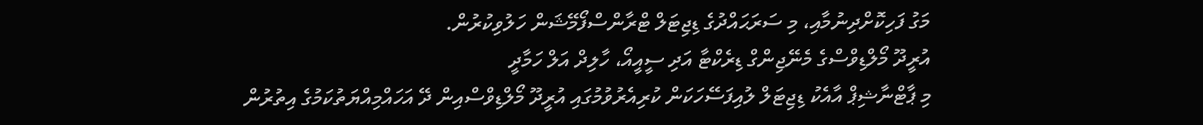މަގު ފަހިކޮށްދިނުމާއި، މި ސަރަޙައްދުގެ ޑިޖިޓަލް ޓްރާންސްފޯމޭޝަން ހަލުވިކުރުން.
އުރީދޫ މޯލްޑިވްސްގެ މެނޭޖިންގް ޑިރެކްޓާ އަދި ސީއީއޯ، ހާލިދް އަލް ހަމާދީ
މި ޕާޓްނާޝިޕް އާއެކު ޑިޖިޓަލް ލުއިފަސޭހަކަން ކުރިއެރުވުމުގައި އުރީދޫ މޯލްޑިވްސްއިން ދޭ އަހައްމިއްޔަތުކަމުގެ އިތުރުން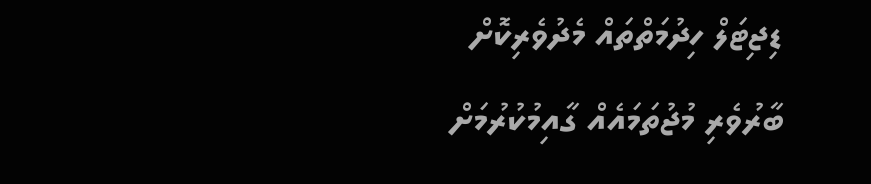ޑިޖިޓަލް ހިދުމަތްތައް މެދުވެރިކޮށް ބާރުވެރި މުޖުތަމައެއް ގާއިމުކުރުމަށް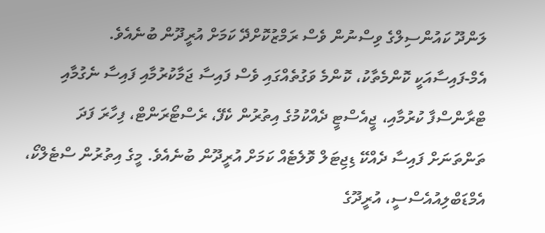ލަންދޫ ކައުންސިލްގެ ވިސްނުން ވެސް ރަމްޒުކޮށްދޭ ކަމަށް އުރީދޫން ބުނެއެވެ.
އެމް-ފައިސާއަކީ ކޮންމެތާކު، ކޮންމެ ވަގުތެއްގައި ވެސް ފައިސާ ޖަމާކުރުމާއި ފައިސާ ނެގުމާއި ޓްރާންސްފާ ކުރުމާއި، ޖީއެސްޓީ ދެއްކުމުގެ އިތުރުން ކެފޭ، ރެސްޓޯރަންޓް، ފިހާރަ ފަދަ ތަންތަނަށް ފައިސާ ދެއްކޭ ޑިޖިޓަލް ވޮލެޓެއް ކަމަށް އުރީދޫން ބުނެއެވެ. މީގެ އިތުރުން ސްޓެލްކޯ، އެމްޑަބްލިއުއެސްސީ، އުރީދޫގެ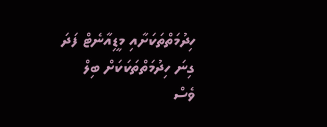ހިދުމަތްތަކަށާއި މީޑިއާނެޓް ފަދަ ގިނަ ހިދުމަތްތަކަކަށް ބިލް ވެސް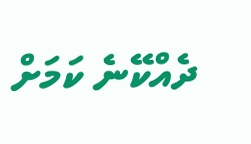ދެއްކޭނެ ކަމަށް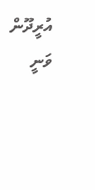އުރީދޫން ވަނީ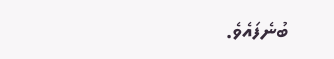ބުނެފައެވެ.